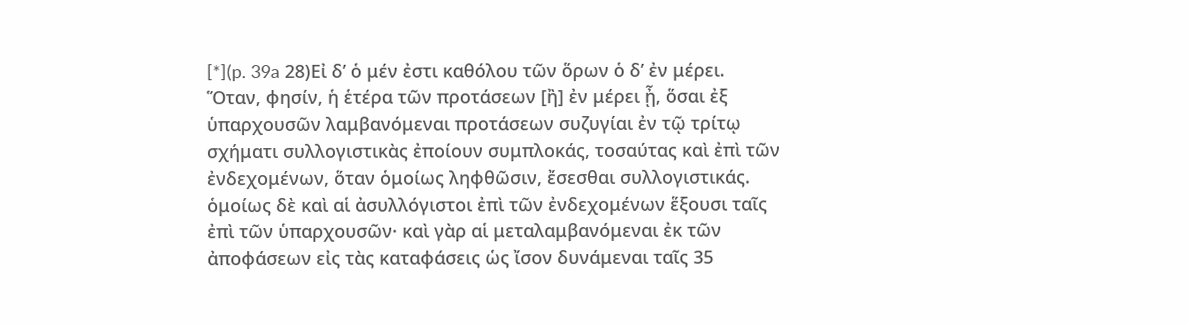[*](p. 39a 28)Εἰ δ’ ὁ μέν ἐστι καθόλου τῶν ὅρων ὁ δ’ ἐν μέρει.
Ὅταν, φησίν, ἡ ἑτέρα τῶν προτάσεων [ἢ] ἐν μέρει ᾖ, ὅσαι ἐξ ὑπαρχουσῶν λαμβανόμεναι προτάσεων συζυγίαι ἐν τῷ τρίτῳ σχήματι συλλογιστικὰς ἐποίουν συμπλοκάς, τοσαύτας καὶ ἐπὶ τῶν ἐνδεχομένων, ὅταν ὁμοίως ληφθῶσιν, ἔσεσθαι συλλογιστικάς. ὁμοίως δὲ καὶ αἱ ἀσυλλόγιστοι ἐπὶ τῶν ἐνδεχομένων ἕξουσι ταῖς ἐπὶ τῶν ὑπαρχουσῶν· καὶ γὰρ αἱ μεταλαμβανόμεναι ἐκ τῶν ἀποφάσεων εἰς τὰς καταφάσεις ὡς ἴσον δυνάμεναι ταῖς 35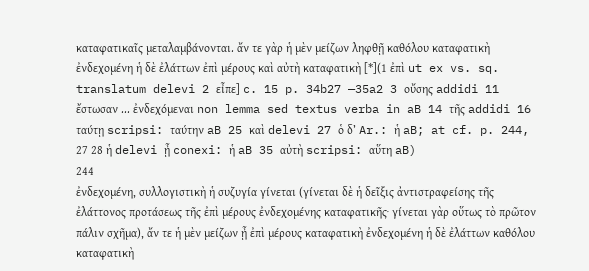καταφατικαῖς μεταλαμβάνονται. ἄν τε γὰρ ἡ μὲν μείζων ληφθῇ καθόλου καταφατικὴ ἐνδεχομένη ἡ δὲ ἐλάττων ἐπὶ μέρους καὶ αὐτὴ καταφατικὴ [*](1 ἐπὶ ut ex vs. sq. translatum delevi 2 εἶπε] c. 15 p. 34b27 —35a2 3 οὔσης addidi 11 ἔστωσαν ... ἐνδεχόμεναι non lemma sed textus verba in aB 14 τῆς addidi 16 ταύτῃ scripsi: ταύτην aB 25 καὶ delevi 27 ὁ δ’ Ar.: ἡ aB; at cf. p. 244, 27 28 ἡ delevi ᾖ conexi: ἡ aB 35 αὐτὴ scripsi: αὕτη aB)
244
ἐνδεχομένη, συλλογιστικὴ ἡ συζυγία γίνεται (γίνεται δὲ ἡ δεῖξις ἀντιστραφείσης τῆς ἐλάττονος προτάσεως τῆς ἐπὶ μέρους ἐνδεχομένης καταφατικῆς· γίνεται γὰρ οὕτως τὸ πρῶτον πάλιν σχῆμα), ἄν τε ἡ μὲν μείζων ᾖ ἐπὶ μέρους καταφατικὴ ἐνδεχομένη ἡ δὲ ἐλάττων καθόλου καταφατικὴ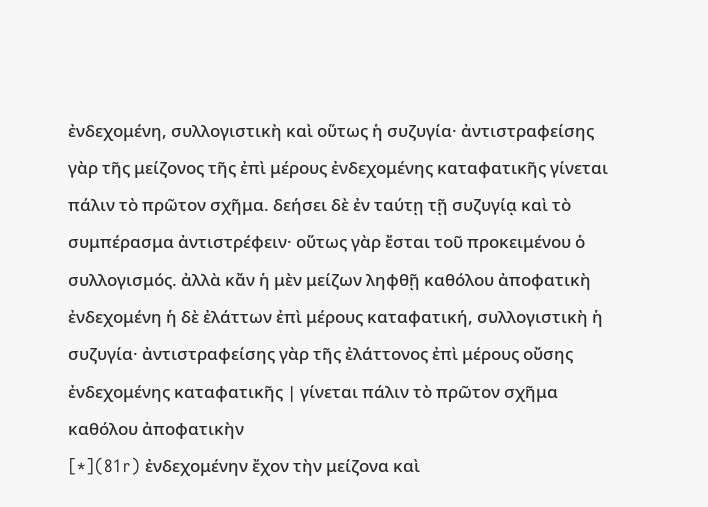ἐνδεχομένη, συλλογιστικὴ καὶ οὕτως ἡ συζυγία· ἀντιστραφείσης γὰρ τῆς μείζονος τῆς ἐπὶ μέρους ἐνδεχομένης καταφατικῆς γίνεται πάλιν τὸ πρῶτον σχῆμα. δεήσει δὲ ἐν ταύτῃ τῇ συζυγίᾳ καὶ τὸ συμπέρασμα ἀντιστρέφειν· οὕτως γὰρ ἔσται τοῦ προκειμένου ὁ συλλογισμός. ἀλλὰ κἄν ἡ μὲν μείζων ληφθῇ καθόλου ἀποφατικὴ ἐνδεχομένη ἡ δὲ ἐλάττων ἐπὶ μέρους καταφατική, συλλογιστικὴ ἡ συζυγία· ἀντιστραφείσης γὰρ τῆς ἐλάττονος ἐπὶ μέρους οὔσης ἐνδεχομένης καταφατικῆς | γίνεται πάλιν τὸ πρῶτον σχῆμα καθόλου ἀποφατικὴν
[*](81r) ἐνδεχομένην ἔχον τὴν μείζονα καὶ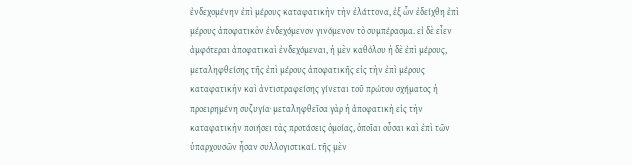ἐνδεχομένην ἐπὶ μέρους καταφατικὴν τὴν ἐλάττονα, ἐξ ὧν ἐδείχθη ἐπὶ μέρους ἀποφατικὸν ἐνδεχόμενον γινόμενον τὸ συμπέρασμα. εἰ δὲ εἶεν ἀμφότεραι ἀποφατικαὶ ἐνδεχόμεναι, ἡ μὲν καθόλου ἡ δὲ ἐπὶ μέρους, μεταληφθείσης τῆς ἐπὶ μέρους ἀποφατικῆς εἰς τὴν ἐπὶ μέρους καταφατικὴν καὶ ἀντιστραφείσης γίνεται τοῦ πρώτου σχήματος ἡ προειρημένη συζυγία· μεταληφθεῖσα γὰρ ἡ ἀποφατικὴ εἰς τὴν καταφατικὴν ποιήσει τὰς προτάσεις ὁμοίας, ὁποῖαι οὖσαι καὶ ἐπὶ τῶν ὑπαρχουσῶν ἦσαν συλλογιστικαί. τῆς μὲν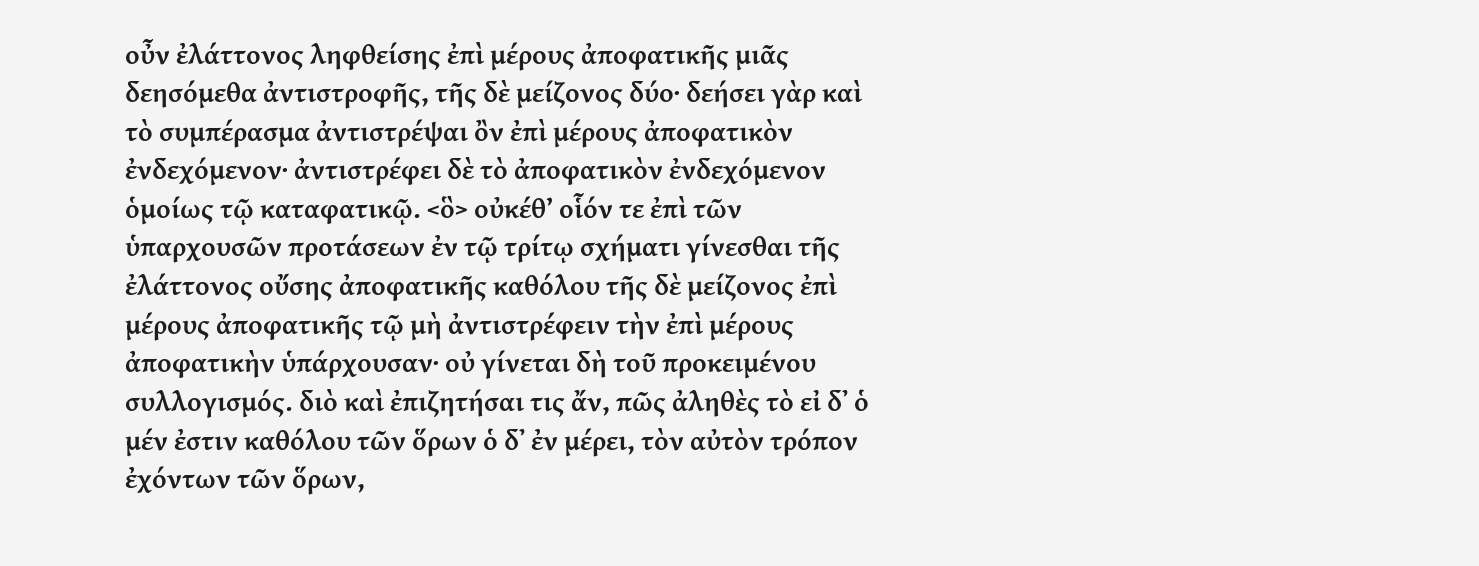οὖν ἐλάττονος ληφθείσης ἐπὶ μέρους ἀποφατικῆς μιᾶς δεησόμεθα ἀντιστροφῆς, τῆς δὲ μείζονος δύο· δεήσει γὰρ καὶ τὸ συμπέρασμα ἀντιστρέψαι ὂν ἐπὶ μέρους ἀποφατικὸν ἐνδεχόμενον· ἀντιστρέφει δὲ τὸ ἀποφατικὸν ἐνδεχόμενον ὁμοίως τῷ καταφατικῷ. <ὃ> οὐκέθ’ οἷόν τε ἐπὶ τῶν ὑπαρχουσῶν προτάσεων ἐν τῷ τρίτῳ σχήματι γίνεσθαι τῆς ἐλάττονος οὔσης ἀποφατικῆς καθόλου τῆς δὲ μείζονος ἐπὶ μέρους ἀποφατικῆς τῷ μὴ ἀντιστρέφειν τὴν ἐπὶ μέρους ἀποφατικὴν ὑπάρχουσαν· οὐ γίνεται δὴ τοῦ προκειμένου συλλογισμός. διὸ καὶ ἐπιζητήσαι τις ἄν, πῶς ἀληθὲς τὸ εἰ δ᾿ ὁ μέν ἐστιν καθόλου τῶν ὅρων ὁ δ᾿ ἐν μέρει, τὸν αὐτὸν τρόπον ἐχόντων τῶν ὅρων,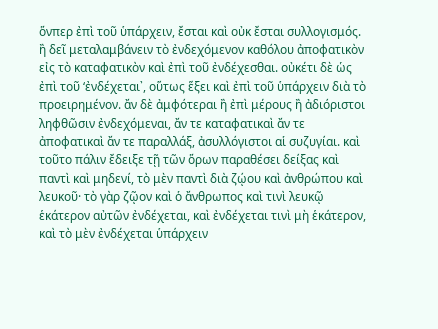ὅνπερ ἐπὶ τοῦ ὑπάρχειν, ἔσται καὶ οὐκ ἔσται συλλογισμός. ἢ δεῖ μεταλαμβάνειν τὸ ἐνδεχόμενον καθόλου ἀποφατικὸν εἰς τὸ καταφατικὸν καὶ ἐπὶ τοῦ ἐνδέχεσθαι. οὐκέτι δὲ ὡς ἐπὶ τοῦ ‘ἐνδέχεται᾿, οὕτως ἕξει καὶ ἐπὶ τοῦ ὑπάρχειν διὰ τὸ προειρημένον. ἄν δὲ ἀμφότεραι ἢ ἐπὶ μέρους ἢ ἀδιόριστοι ληφθῶσιν ἐνδεχόμεναι, ἄν τε καταφατικαὶ ἄν τε ἀποφατικαὶ ἄν τε παραλλάξ, ἀσυλλόγιστοι αἱ συζυγίαι. καὶ τοῦτο πάλιν ἔδειξε τῇ τῶν ὅρων παραθέσει δείξας καὶ παντὶ καὶ μηδενί, τὸ μὲν παντὶ διὰ ζῴου καὶ ἀνθρώπου καὶ λευκοῦ· τὸ γὰρ ζῷον καὶ ὁ ἄνθρωπος καὶ τινὶ λευκῷ ἑκάτερον αὐτῶν ἐνδέχεται, καὶ ἐνδέχεται τινὶ μὴ ἑκάτερον, καὶ τὸ μὲν ἐνδέχεται ὑπάρχειν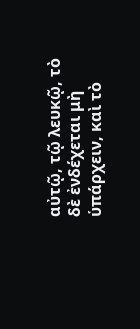αὐτῷ, τῷ λευκῷ, τὸ δὲ ἐνδέχεται μὴ ὑπάρχειν, καὶ τὸ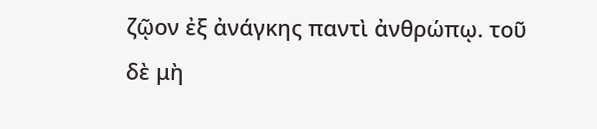ζῷον ἐξ ἀνάγκης παντὶ ἀνθρώπῳ. τοῦ δὲ μὴ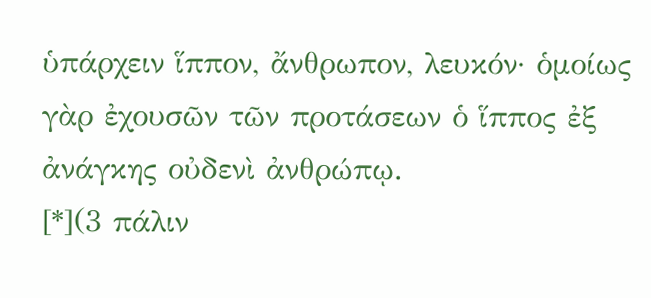ὑπάρχειν ἵππον, ἄνθρωπον, λευκόν· ὁμοίως γὰρ ἐχουσῶν τῶν προτάσεων ὁ ἵππος ἐξ ἀνάγκης οὐδενὶ ἀνθρώπῳ.
[*](3 πάλιν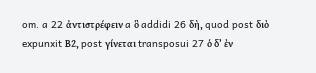om. a 22 ἀντιστρέφειν a ὃ addidi 26 δὴ, quod post διὸ expunxit Β2, post γίνεται transposui 27 ὁ δ’ ἐν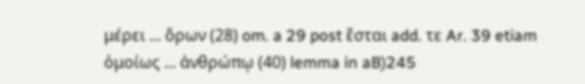μέρει ... ὅρων (28) om. a 29 post ἔσται add. τε Ar. 39 etiam ὁμοίως ... ἀνθρώπῳ (40) lemma in aB)245